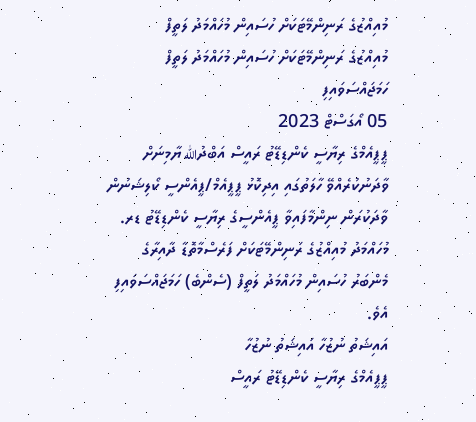މުއިއްޒުގެ ރަނިންމޭޓަކަށް ހުސައިން މުހައްމަދު ލަތީފް
މުއިއްޒުގެ ރަނިންމޭޓަކަށް ހުސައިން މުހައްމަދު ލަތީފް ހަމަޖައްސަވައިފި
05 އޯގަސްޓް 2023
ޕީޕީއެމްގެ ރިޔާސީ ކެންޑިޑޭޓު ރައީސް އަބްދުالله ޔާމިނަށް ވާދަނުކުރެއްވޭ ހާލަތުގައި އިދިކޮޅު ޕީޕީއެމް/ޕީއެންސީ ކޯލިޝަނުން ވާދަކުރަން ނިންމާފައިވާ ޕީއެންސީގެ ރިޔާސީ ކެންޑިޑޭޓު ޑރ. މުހައްމަދު މުއިއްޒުގެ ރަނިންމޭޓަކަށް ފަރެސްމާތޮޑާ ދާއިރާގެ މެންބަރު ހުސައިން މުހައްމަދު ލަތީފް (ސެންބެ) ހަމަޖައްސަވައިފި އެވެ.
އައިޝަތު ނުޒުހާ އައިޝަތު ނުޒުހާ
ޕީޕީއެމްގެ ރިޔާސީ ކެންޑިޑޭޓު ރައީސް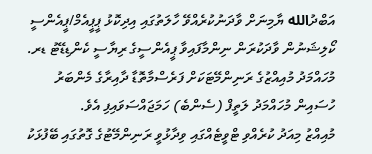އަބްދުالله ޔާމިނަށް ވާދަނުކުރެއްވޭ ހާލަތުގައި އިދިކޮޅު ޕީޕީއެމް/ޕީއެންސީ ކޯލިޝަނުން ވާދަކުރަން ނިންމާފައިވާ ޕީއެންސީގެ ރިޔާސީ ކެންޑިޑޭޓު ޑރ. މުހައްމަދު މުއިއްޒުގެ ރަނިންމޭޓަކަށް ފަރެސްމާތޮޑާ ދާއިރާގެ މެންބަރު ހުސައިން މުހައްމަދު ލަތީފް (ސެންބެ) ހަމަޖައްސަވައިފި އެވެ.
މުއިއްޒު މިއަދު ކުރެއްވި ޓްވީޓެއްގައި ވިދާޅުވީ ރަނިންމޭޓުގެ ގޮތުގައި ބޭފުޅަކު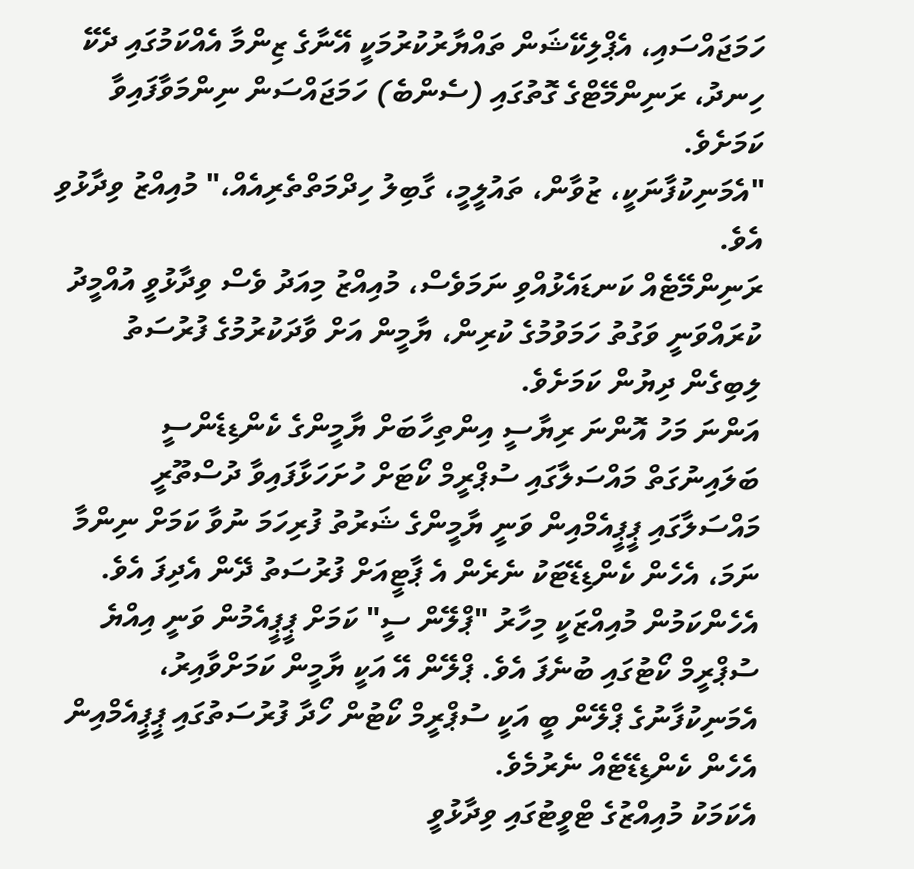ހަމަޖައްސައި، އެޕްލިކޭޝަން ތައްޔާރުކުރުމަކީ އޭނާގެ ޒިންމާ އެއްކަމުގައި ދެކޭ ހިނދު، ރަނިންމޭޓްގެ ގޮތުގައި (ސެންބެ) ހަމަޖައްސަން ނިންމަވާފައިވާ ކަމަށެވެ.
"އެމަނިކުފާނަކީ، ޒުވާން، ތައުލީމީ، ގާބިލު ހިދްމަތްތެރިއެއް،" މުއިއްޒު ވިދާޅުވި އެވެ.
ރަނިންމޭޓެއް ކަނޑައެޅުއްވި ނަމަވެސް، މުއިއްޒު މިއަދު ވެސް ވިދާޅުވީ އުއްމީދު ކުރައްވަނީ ވަގުތު ހަމަވުމުގެ ކުރިން، ޔާމީން އަށް ވާދަކުރުމުގެ ފުރުސަތު ލިބިގެން ދިޔުން ކަމަށެވެ.
އަންނަ މަހު އޮންނަ ރިޔާސީ އިންތިހާބަށް ޔާމީންގެ ކެންޑިޑެންސީ ބަލައިނުގަތް މައްސަލާގައި ސުޕްރީމް ކޯޓަށް ހުށަހަޅާފައިވާ ދުސްތޫރީ މައްސަލާގައި ޕީޕީއެމްއިން ވަނީ ޔާމީންގެ ޝަރުތު ފުރިހަމަ ނުވާ ކަމަށް ނިންމާ ނަމަ، އެހެން ކެންޑިޑޭޓަކު ނެރެން އެ ޕާޓީއަށް ފުރުސަތު ދޭން އެދިފަ އެވެ.
އެހެންކަމުން މުއިއްޒަކީ މިހާރު "ޕްލޭން ސީ" ކަމަށް ޕީޕީއެމުން ވަނީ އިއްޔެ ސުޕްރީމް ކޯޓުގައި ބުނެފަ އެވެ. ޕްލޭން އޭ އަކީ ޔާމީން ކަމަށްވާއިރު، އެމަނިކުފާނުގެ ޕްލޭން ބީ އަކީ ސުޕްރީމް ކޯޓުން ހޯދާ ފުރުސަތުގައި ޕީޕީއެމްއިން އެހެން ކެންޑިޑޭޓެއް ނެރުމެވެ.
އެކަމަކު މުއިއްޒުގެ ޓްވީޓުގައި ވިދާޅުވީ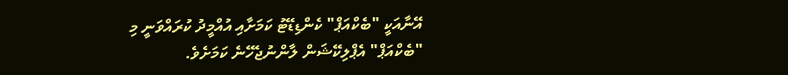އޭނާއަކީ "ބެކްއަޕް" ކެންޑިޑޭޓު ކަމަށާއި އުއްމީދު ކުރައްވަނީ މި "ބެކްއަޕް" އެޕްލިކޭޝަން ލާންނުޖެހޭނެ ކަމަށެވެ.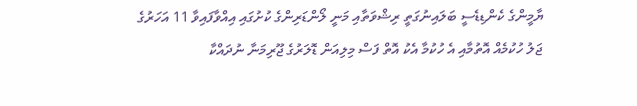ޔާމީންގެ ކެންޑިޑެސީ ބަލައިނުގަތީ ރިޝްވަތާއި މަނީ ލޯންޑަރިންގެ ކުށުގައި އިއްވާފައިވާ 11 އަހަރުގެ ޖަލު ހުކުމެއް އޮތުމާއި އެ ހުކުމާ އެކު އޮތް ފަސް މިލިއަން ޑޮލަރުގެ ޖޫރިމަނާ ނުދައްކާ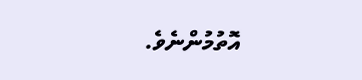އޮތުމުންނެވެ.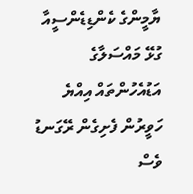ޔާމީންގެ ކެންޑިޑެންސީއާ ގުޅޭ މައްސަލާގެ އަޑުއެހުންތައް އިއްޔެ ހަވީރުން ފެށިގެން ރޭގަނޑު ވެސް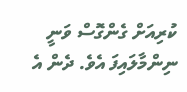ކުރިއަށް ގެންގޮސް ވަނީ ނިންމާލައިފަ އެވެ. ދެން އެ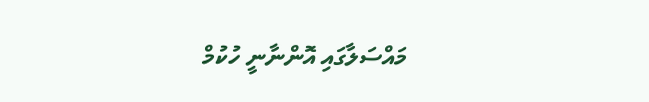މައްސަލާގައި އޮންނާނީ ހުކުމް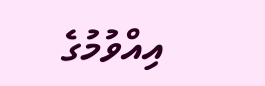އިއްވުމުގެ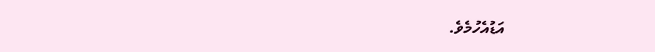އަޑުއެހުމެވެ.